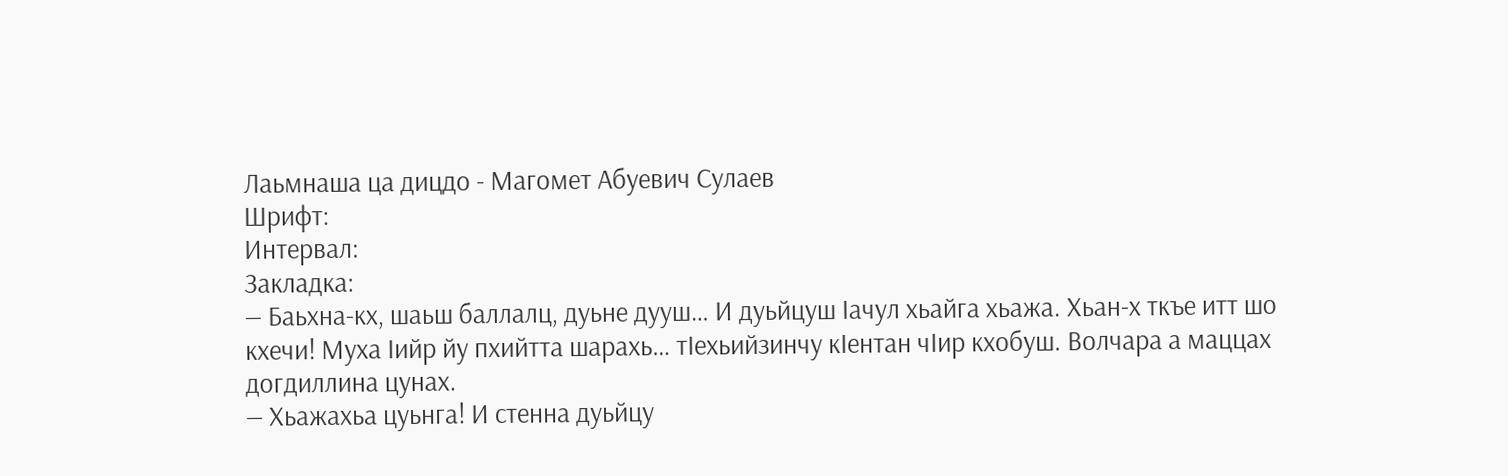Лаьмнаша ца дицдо - Магомет Абуевич Сулаев
Шрифт:
Интервал:
Закладка:
— Баьхна-кх, шаьш баллалц, дуьне дууш… И дуьйцуш Iачул хьайга хьажа. Хьан-х ткъе итт шо кхечи! Муха Iийр йу пхийтта шарахь… тIехьийзинчу кIентан чIир кхобуш. Волчара а маццах догдиллина цунах.
— Хьажахьа цуьнга! И стенна дуьйцу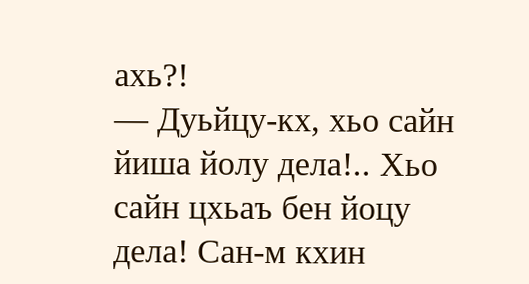ахь?!
— Дуьйцу-кх, хьо сайн йиша йолу дела!.. Хьо сайн цхьаъ бен йоцу дела! Сан-м кхин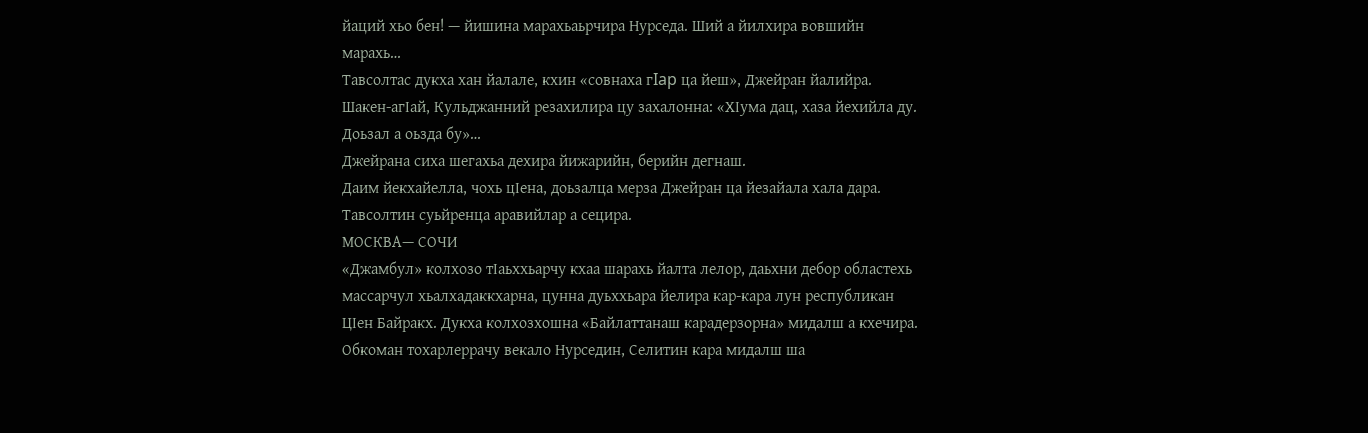йаций хьо бен! — йишина марахьаьрчира Нурседа. Ший а йилхира вовшийн марахь…
Тавсолтас дукха хан йалале, кхин «совнаха гIap ца йеш», Джейран йалийра. Шакен-агIай, Кульджанний резахилира цу захалонна: «ХIума дац, хаза йехийла ду. Доьзал а оьзда бу»…
Джейрана сиха шегахьа дехира йижарийн, берийн дегнаш.
Даим йекхайелла, чохь цIена, доьзалца мерза Джейран ца йезайала хала дара. Тавсолтин суьйренца аравийлар а сецира.
МОСКВА— СОЧИ
«Джамбул» колхозо тIаьххьарчу кхаа шарахь йалта лелор, даьхни дебор областехь массарчул хьалхадаккхарна, цунна дуьххьара йелира кар-кара лун республикан ЦIен Байракх. Дукха колхозхошна «Байлаттанаш карадерзорна» мидалш а кхечира.
Обкоман тохарлеррачу векало Нурседин, Селитин кара мидалш ша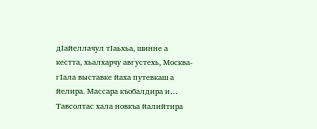дIайеллачул тIаьхьа, шинне а кестта, хьалхарчу августехь, Москва-гIала выставке йаха путевкаш а йелира. Массара къобалдира и…
Тавсолтас хала новкъа йалийтира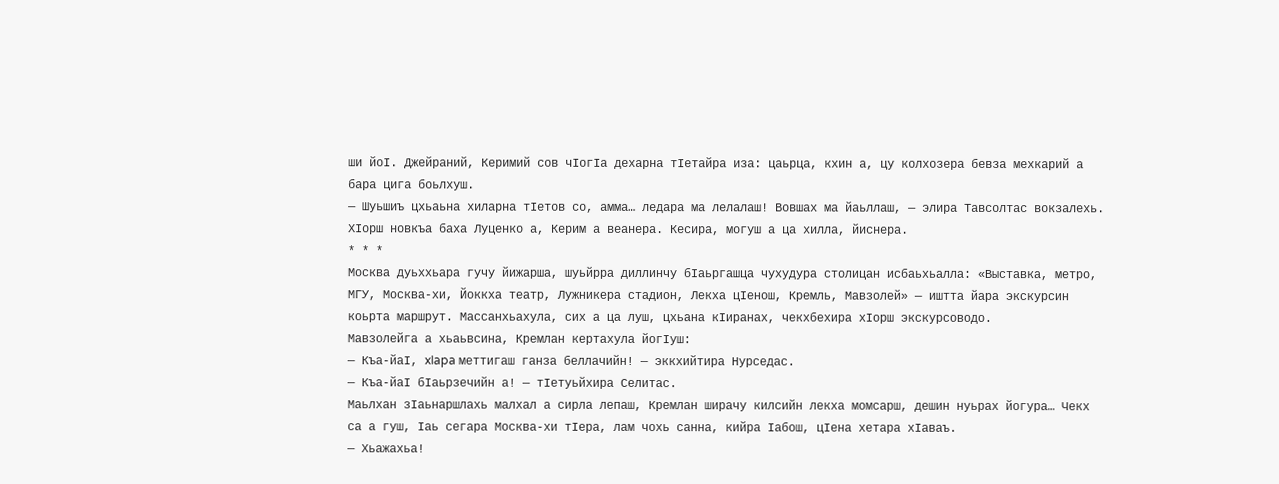ши йоI. Джейраний, Керимий сов чIогIа дехарна тIетайра иза: цаьрца, кхин а, цу колхозера бевза мехкарий а бара цига боьлхуш.
— Шуьшиъ цхьаьна хиларна тIетов со, амма… ледара ма лелалаш! Вовшах ма йаьллаш, — элира Тавсолтас вокзалехь. ХIорш новкъа баха Луценко а, Керим а веанера. Кесира, могуш а ца хилла, йиснера.
* * *
Москва дуьххьара гучу йижарша, шуьйрра диллинчу бIаьргашца чухудура столицан исбаьхьалла: «Выставка, метро, МГУ, Москва-хи, Йоккха театр, Лужникера стадион, Лекха цIенош, Кремль, Мавзолей» — иштта йара экскурсин коьрта маршрут. Массанхьахула, сих а ца луш, цхьана кIиранах, чекхбехира хIорш экскурсоводо.
Мавзолейга а хьаьвсина, Кремлан кертахула йогIуш:
— Къа-йаI, xIapa меттигаш ганза беллачийн! — эккхийтира Нурседас.
— Къа-йаI бIаьрзечийн а! — тIетуьйхира Селитас.
Маьлхан зIаьнаршлахь малхал а сирла лепаш, Кремлан ширачу килсийн лекха момсарш, дешин нуьрах йогура… Чекх са а гуш, Iаь сегара Москва-хи тIера, лам чохь санна, кийра Iабош, цIена хетара хIаваъ.
— Хьажахьа!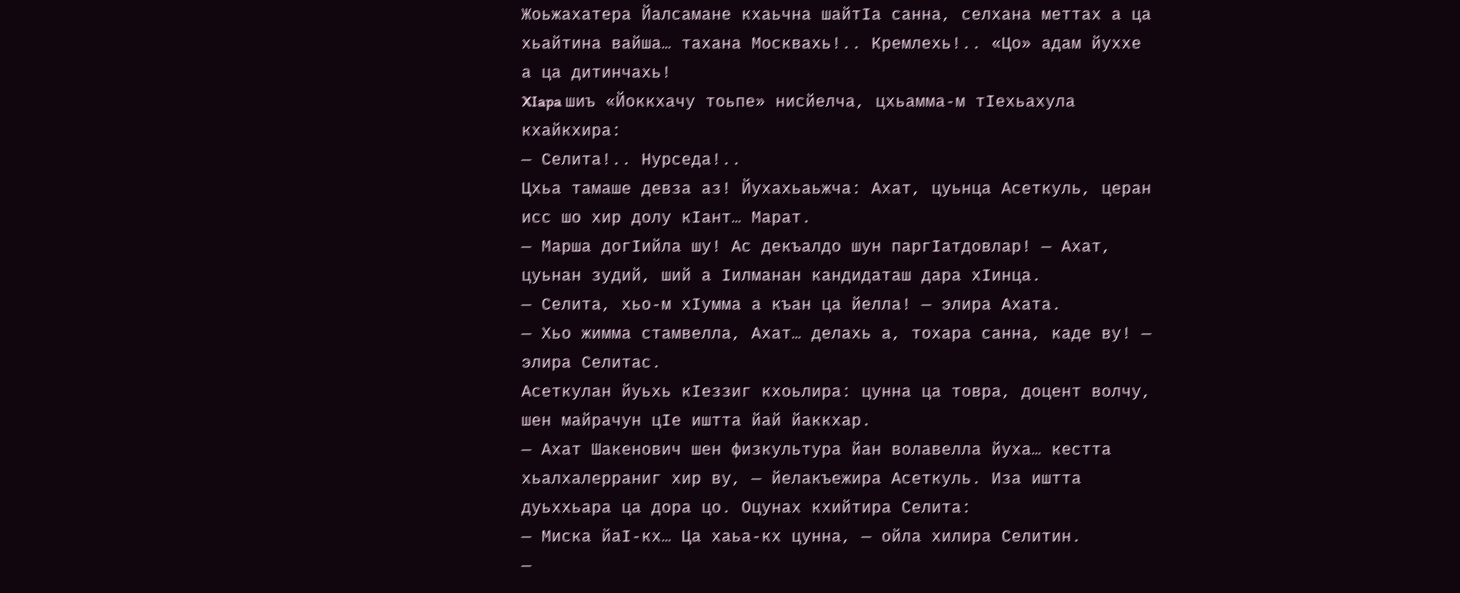Жоьжахатера Йалсамане кхаьчна шайтIа санна, селхана меттах а ца хьайтина вайша… тахана Москвахь!.. Кремлехь!.. «Цо» адам йуххе а ца дитинчахь!
XIapa шиъ «Йоккхачу тоьпе» нисйелча, цхьамма-м тIехьахула кхайкхира:
— Селита!.. Нурседа!..
Цхьа тамаше девза аз! Йухахьаьжча: Ахат, цуьнца Асеткуль, церан исс шо хир долу кIант… Марат.
— Марша догIийла шу! Ас декъалдо шун паргIатдовлар! — Ахат, цуьнан зудий, ший а Iилманан кандидаташ дара хIинца.
— Селита, хьо-м хIумма а къан ца йелла! — элира Ахата.
— Хьо жимма стамвелла, Ахат… делахь а, тохара санна, каде ву! — элира Селитас.
Асеткулан йуьхь кIеззиг кхоьлира: цунна ца товра, доцент волчу, шен майрачун цIе иштта йай йаккхар.
— Ахат Шакенович шен физкультура йан волавелла йуха… кестта хьалхалерраниг хир ву, — йелакъежира Асеткуль. Иза иштта дуьххьара ца дора цо. Оцунах кхийтира Селита:
— Миска йаI-кх… Ца хаьа-кх цунна, — ойла хилира Селитин.
—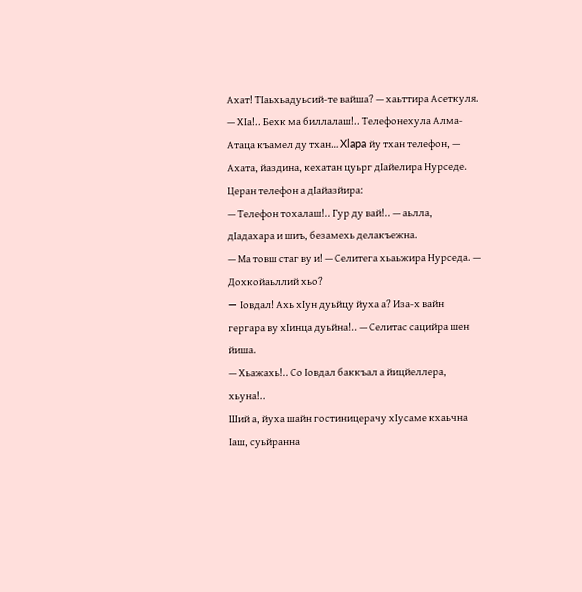Ахат! ТIаьхьадуьсий-те вайша? — хаьттира Асеткуля.
— ХIа!.. Бехк ма биллалаш!.. Телефонехула Алма-Атаца къамел ду тхан… Xlapa йу тхан телефон, — Ахата, йаздина, кехатан цуьрг дIайелира Нурседе. Церан телефон а дIайазйира:
— Телефон тохалаш!.. Гур ду вай!.. — аьлла, дIадахара и шиъ, безамехь делакъежна.
— Ма товш стаг ву и! — Селитега хьаьжира Нурседа. — Дохкойаьллий хьо?
— Iовдал! Ахь хIун дуьйцу йуха а? Иза-х вайн гергара ву хIинца дуьйна!.. — Селитас сацийра шен йиша.
— Хьажахь!.. Со Iовдал баккъал а йицйеллера, хьуна!..
Ший а, йуха шайн гостиницерачу хIусаме кхаьчна Iаш, суьйранна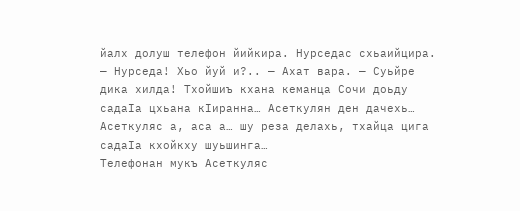йалх долуш телефон йийкира. Нурседас схьаийцира.
— Нурседа! Хьо йуй и?.. — Ахат вара. — Суьйре дика хилда! Тхойшиъ кхана кеманца Сочи доьду садаIа цхьана кIиранна… Асеткулян ден дачехь… Асеткуляс а, аса а… шу реза делахь, тхайца цига садаIа кхойкху шуьшинга…
Телефонан мукъ Асеткуляс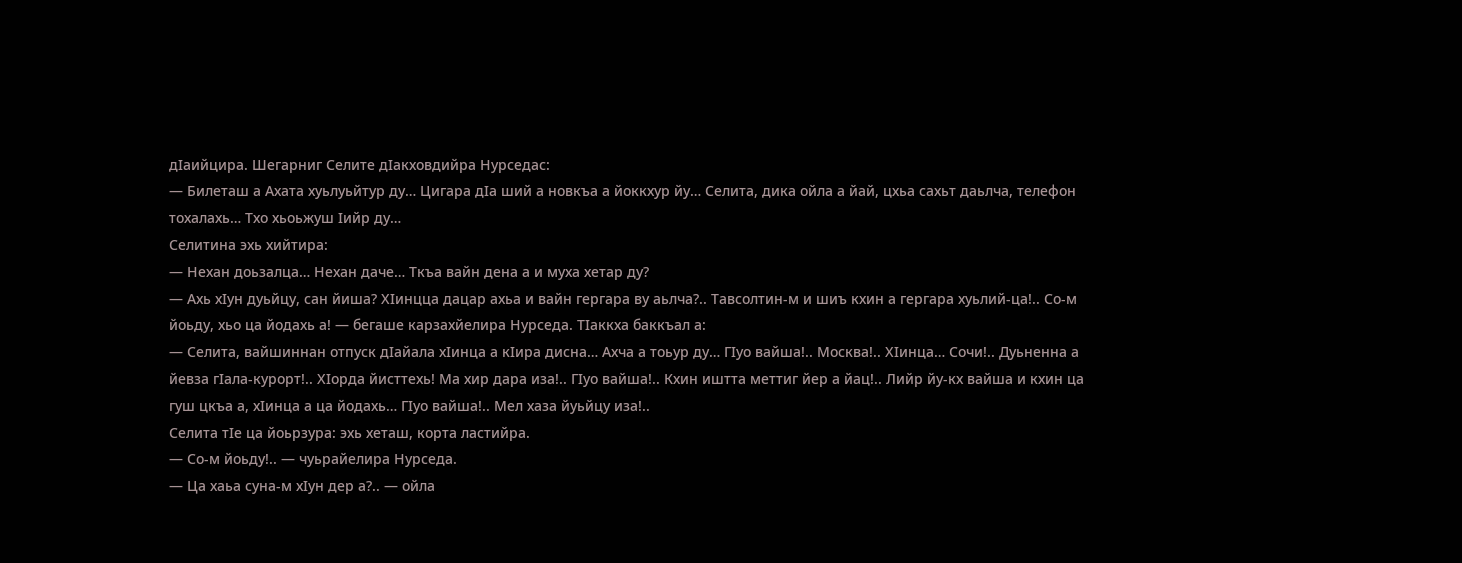дIаийцира. Шегарниг Селите дIакховдийра Нурседас:
— Билеташ а Ахата хуьлуьйтур ду… Цигара дIа ший а новкъа а йоккхур йу… Селита, дика ойла а йай, цхьа сахьт даьлча, телефон тохалахь… Тхо хьоьжуш Iийр ду…
Селитина эхь хийтира:
— Нехан доьзалца… Нехан даче… Ткъа вайн дена а и муха хетар ду?
— Ахь хIун дуьйцу, сан йиша? ХIинцца дацар ахьа и вайн гергара ву аьлча?.. Тавсолтин-м и шиъ кхин а гергара хуьлий-ца!.. Со-м йоьду, хьо ца йодахь а! — бегаше карзахйелира Нурседа. ТIаккха баккъал а:
— Селита, вайшиннан отпуск дIайала хIинца а кIира дисна… Ахча а тоьур ду… ГIуо вайша!.. Москва!.. ХIинца… Сочи!.. Дуьненна а йевза гIала-курорт!.. ХIорда йисттехь! Ма хир дара иза!.. ГIуо вайша!.. Кхин иштта меттиг йер а йац!.. Лийр йу-кх вайша и кхин ца гуш цкъа а, хIинца а ца йодахь… ГIуо вайша!.. Мел хаза йуьйцу иза!..
Селита тIе ца йоьрзура: эхь хеташ, корта ластийра.
— Со-м йоьду!.. — чуьрайелира Нурседа.
— Ца хаьа суна-м хIун дер а?.. — ойла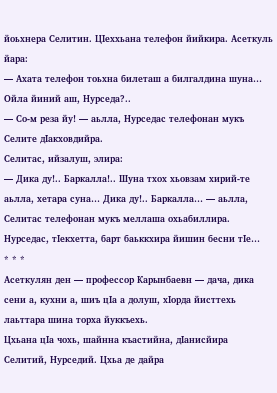йоьхнера Селитин. ЦIеххьана телефон йийкира. Асеткуль йара:
— Ахата телефон тоьхна билеташ а билгалдина шуна… Ойла йиний аш, Нурседа?..
— Со-м реза йу! — аьлла, Нурседас телефонан мукъ Селите дIакховдийра.
Селитас, ийзалуш, элира:
— Дика ду!.. Баркалла!.. Шуна тхох хьовзам хирий-те аьлла, хетара суна… Дика ду!.. Баркалла… — аьлла, Селитас телефонан мукъ меллаша охьабиллира. Нурседас, тIекхетта, барт баьккхира йишин бесни тIе…
* * *
Асеткулян ден — профессор Карынбаевн — дача, дика сени а, кухни а, шиъ цIа а долуш, хIорда йисттехь лаьттара шина торха йуккъехь.
Цхьана цIа чохь, шайнна къастийна, дIанисйира Селитий, Нурседий. Цхьа де дайра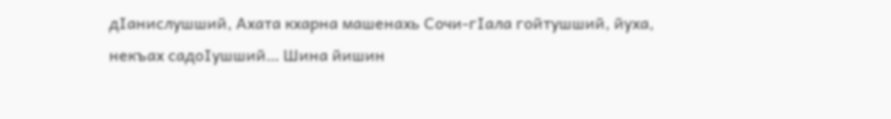дIанислушший, Ахата кхарна машенахь Сочи-гIала гойтушший, йуха, некъах садоIушший… Шина йишин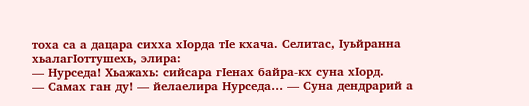тоха са а дацара сихха хIорда тIе кхача. Селитас, Iуьйранна хьалагIоттушехь, элира:
— Нурседа! Хьажахь: сийсара гIенах байра-кх суна хIорд.
— Самах ган ду! — йелаелира Нурседа… — Суна дендрарий а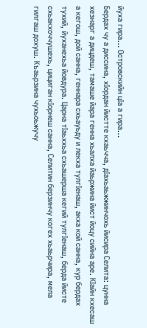йуха гира… Островскийн цIа а гира…
Бердах чу а диссина, хIордан йистте кхаьчча, дIахьаьжжинчохь йисира Селита: цунна хезнарг а дицдеш, тамаше йара генна хьалха йаьржина йист йоцу сийна аре. КIайн кхесаш а кегош, дой санна, геннара схьауьду и лекха тулгIенаш, акха кой санна, кур бердах тухий, йуханехьа йовдура. Царна тIаьххьа схьашерша кегий тулгIенаш, берда йисте схьакхоччушехь, цициган кIорнеш санна, Селитин берзинчу когех хьаьрчира, мела гилгаш дохуш. Къаьрзина чухьоьжучу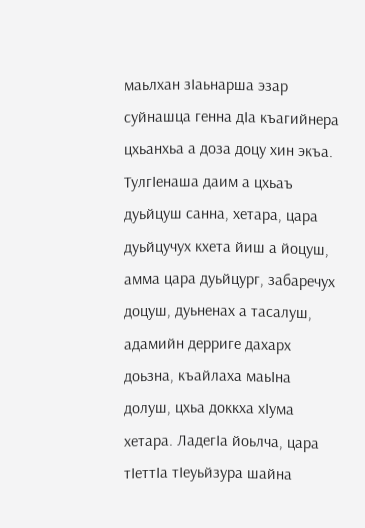маьлхан зIаьнарша эзар суйнашца генна дIа къагийнера цхьанхьа а доза доцу хин экъа.
ТулгIенаша даим а цхьаъ дуьйцуш санна, хетара, цара дуьйцучух кхета йиш а йоцуш, амма цара дуьйцург, забаречух доцуш, дуьненах а тасалуш, адамийн дерриге дахарх доьзна, къайлаха маьIна долуш, цхьа доккха хIума хетара. ЛадегIа йоьлча, цара тIеттIа тIеуьйзура шайна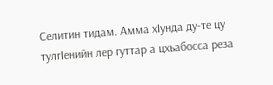Селитин тидам. Амма хIунда ду-те цу тулгIенийн лер гуттар а цхьабосса реза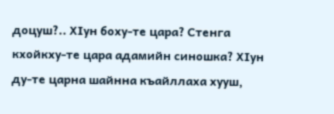доцуш?.. ХIун боху-те цара? Стенга кхойкху-те цара адамийн синошка? ХIун ду-те царна шайнна къайллаха хууш,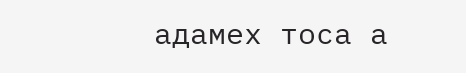адамех тоса а